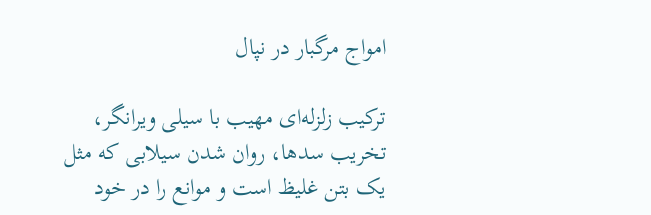امواج مرگبار در نپال

ترکیب زلزله‌ای مهیب با سیلی ویرانگر، تخریب سدها، روان شدن سیلابی که مثل یک بتن غلیظ است و موانع را در خود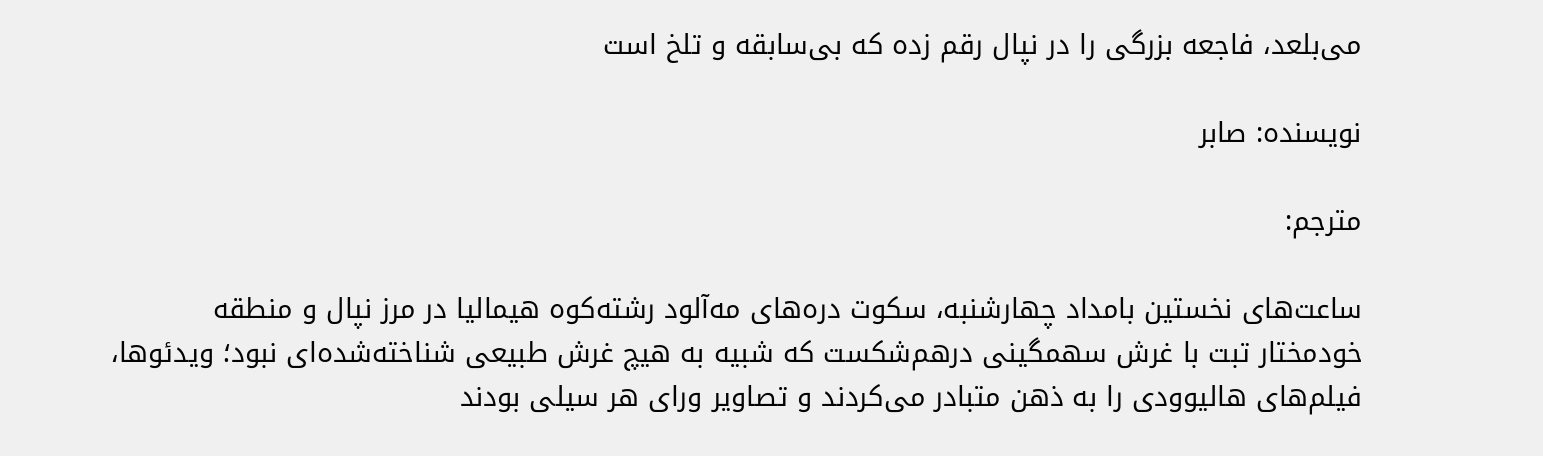می‌بلعد، فاجعه بزرگی را در نپال رقم زده که بی‌سابقه و تلخ است

نویسنده: صابر

مترجم:

ساعت‌های نخستین بامداد چهارشنبه، سکوت دره‌های مه‌آلود رشته‌کوه هیمالیا در مرز نپال و منطقه خودمختار تبت با غرش سهمگینی درهم‌شکست که شبیه به هیچ غرش طبیعی شناخته‌شده‌ای نبود؛ ویدئوها، فیلم‌های هالیوودی را به ذهن متبادر می‌کردند و تصاویر ورای هر سیلی بودند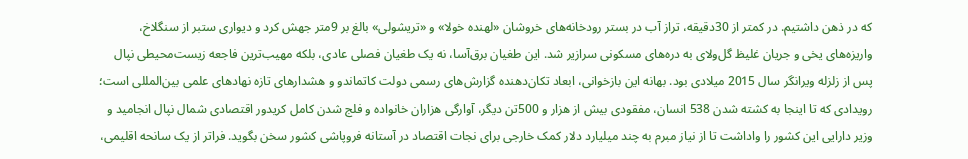که در ذهن داشتیم. در کمتر از 30دقیقه، تراز آب در بستر رودخانه‌های خروشان «لهنده خولا» و «تریشولی» بالغ بر 9متر جهش کرد و دیواری ستبر از سنگلاخ، واریزه‌های یخی و جریان غلیظ گل‌ولای به دره‌های مسکونی سرازیر شد. این طغیان برق‌آسا، نه یک طغیان فصلی عادی، بلکه مهیب‌ترین فاجعه زیست‌محیطی نپال پس از زلزله ویرانگر سال 2015 میلادی بود. بهانه این بازخوانی، ابعاد تکان‌دهنده گزارش‌های رسمی دولت کاتماندو و هشدارهای تازه نهادهای علمی بین‌المللی است؛ رویدادی که تا اینجا به کشته شدن 538 انسان، مفقودی بیش از هزار و 500تن دیگر، آوارگی هزاران خانواده و فلج شدن کامل کریدور اقتصادی شمال نپال انجامید و وزیر دارایی این کشور را واداشت تا از نیاز مبرم به چند میلیارد دلار کمک خارجی برای نجات اقتصاد در آستانه فروپاشی کشور سخن بگوید. فراتر از یک سانحه اقلیمی،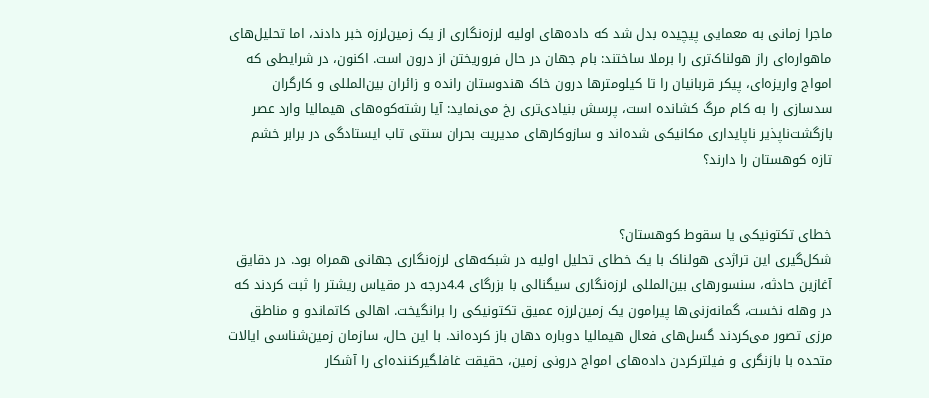ماجرا زمانی به معمایی پیچیده بدل شد که داده‌های اولیه لرزه‌نگاری از یک زمین‌لرزه خبر دادند، اما تحلیل‌های ماهواره‌ای راز هولناک‌تری را برملا ساختند: بام جهان در حال فروریختن از درون است. اکنون، در شرایطی که امواج واریزه‌ای، پیکر قربانیان را تا کیلومترها درون خاک هندوستان رانده و زائران بین‌المللی و کارگران سدسازی را به کام مرگ کشانده است، پرسش بنیادی‌تری رخ می‌نماید: آیا رشته‌کوه‌های هیمالیا وارد عصر بازگشت‌ناپذیر ناپایداری مکانیکی شده‌اند و سازوکارهای مدیریت بحران سنتی تاب ایستادگی در برابر خشم تازه کوهستان را دارند؟


خطای تکتونیکی یا سقوط کوهستان؟
شکل‌گیری این تراژدی هولناک با یک خطای تحلیل اولیه در شبکه‌های لرزه‌نگاری جهانی همراه بود. در دقایق آغازین حادثه، سنسورهای بین‌المللی لرزه‌نگاری سیگنالی با بزرگای 4.4درجه در مقیاس ریشتر را ثبت کردند که در وهله نخست، گمانه‌زنی‌ها پیرامون یک زمین‌لرزه عمیق تکتونیکی را برانگیخت. اهالی کاتماندو و مناطق مرزی تصور می‌کردند گسل‌های فعال هیمالیا دوباره دهان باز کرده‌اند. با این حال، سازمان زمین‌شناسی ایالات متحده با بازنگری و فیلترکردن داده‌های امواج درونی زمین، حقیقت غافلگیرکننده‌ای را آشکار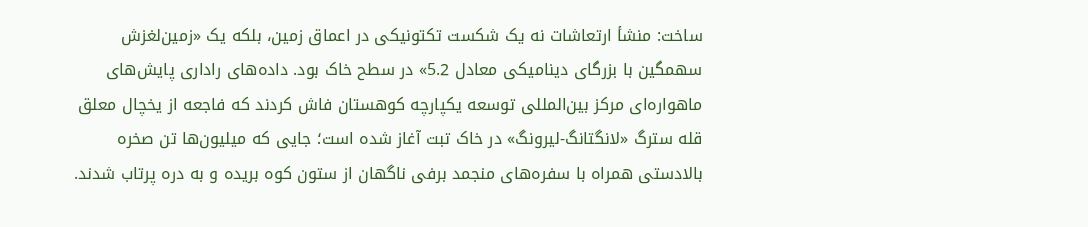ساخت: منشأ ارتعاشات نه یک شکست تکتونیکی در اعماق زمین، بلکه یک «زمین‌لغزش سهمگین با بزرگای دینامیکی معادل 5.2» در سطح خاک بود. داده‌های راداری پایش‌های ماهواره‌ای مرکز بین‌المللی توسعه یکپارچه کوهستان فاش کردند که فاجعه از یخچال معلق قله سترگ «لانگتانگ-لیرونگ» در خاک تبت آغاز شده است؛ جایی که میلیون‌ها تن صخره بالادستی همراه با سفره‌های منجمد برفی ناگهان از ستون کوه بریده و به دره پرتاب شدند.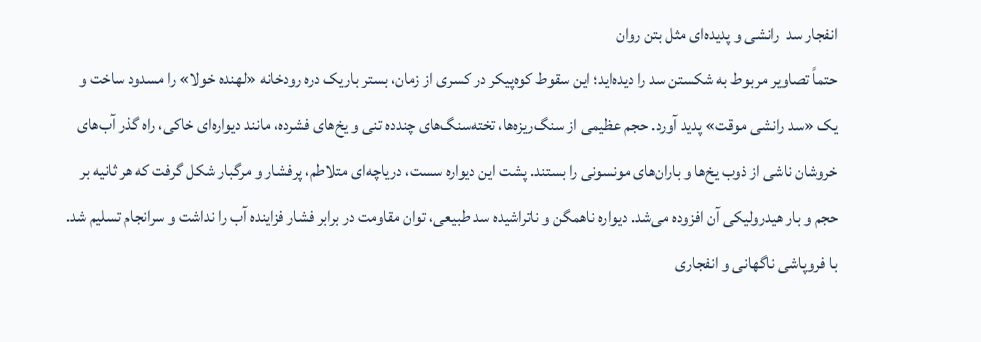انفجار سد  رانشی و پدیده‌ای مثل بتن روان
حتماً تصاویر مربوط به شکستن سد را دیده‌اید؛ این سقوط کوه‌پیکر در کسری از زمان، بستر باریک دره رودخانه «لهنده خولا» را مسدود ساخت و یک «سد رانشی موقت» پدید آورد. حجم عظیمی از سنگ‌ریزه‌ها، تخته‌سنگ‌های چندده تنی و یخ‌های فشرده، مانند دیواره‌ای خاکی، راه گذر آب‌های خروشان ناشی از ذوب یخ‌ها و باران‌های مونسونی را بستند. پشت این دیواره سست، دریاچه‌ای متلاطم، پرفشار و مرگبار شکل گرفت که هر ثانیه بر حجم و بار هیدرولیکی آن افزوده می‌شد. دیواره ناهمگن و ناتراشیده سد طبیعی، توان مقاومت در برابر فشار فزاینده آب را نداشت و سرانجام تسلیم شد. با فروپاشی ناگهانی و انفجاری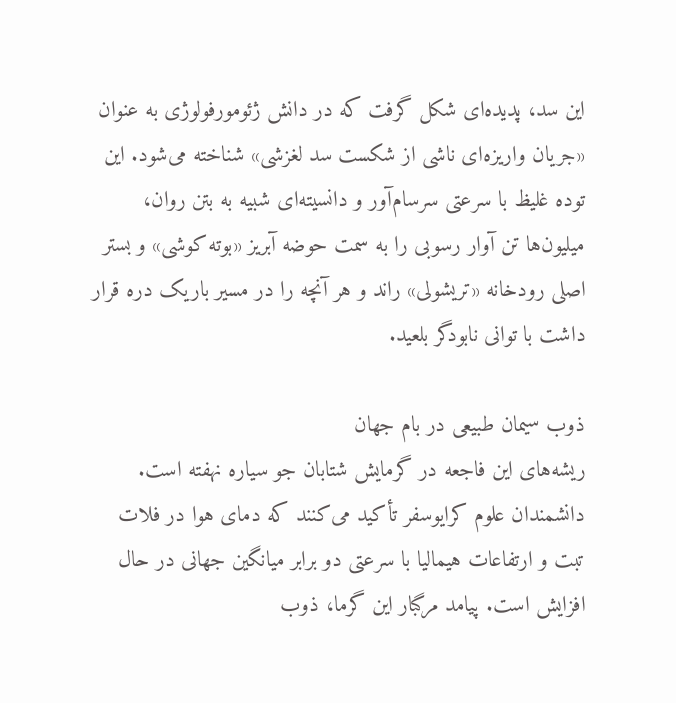این سد، پدیده‌ای شکل گرفت که در دانش ژئومورفولوژی به عنوان «جریان واریزه‌ای ناشی از شکست سد لغزشی» شناخته می‌شود. این توده غلیظ با سرعتی سرسام‌آور و دانسیته‌ای شبیه به بتن روان، میلیون‌ها تن آوار رسوبی را به سمت حوضه آبریز «بوته کوشی» و بستر اصلی رودخانه «تریشولی» راند و هر آنچه را در مسیر باریک دره قرار داشت با توانی نابودگر بلعید.

ذوب سیمان طبیعی در بام جهان
ریشه‌های این فاجعه در گرمایش شتابان جو سیاره نهفته است. دانشمندان علوم کرایوسفر تأکید می‌کنند که دمای هوا در فلات تبت و ارتفاعات هیمالیا با سرعتی دو برابر میانگین جهانی در حال افزایش است. پیامد مرگبار این گرما، ذوب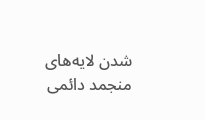شدن لایه‌های منجمد دائمی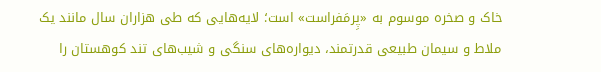خاک و صخره موسوم به «پِرمَفراست» است؛ لایه‌هایی که طی هزاران سال مانند یک ملاط و سیمان طبیعی قدرتمند، دیواره‌های سنگی و شیب‌های تند کوهستان را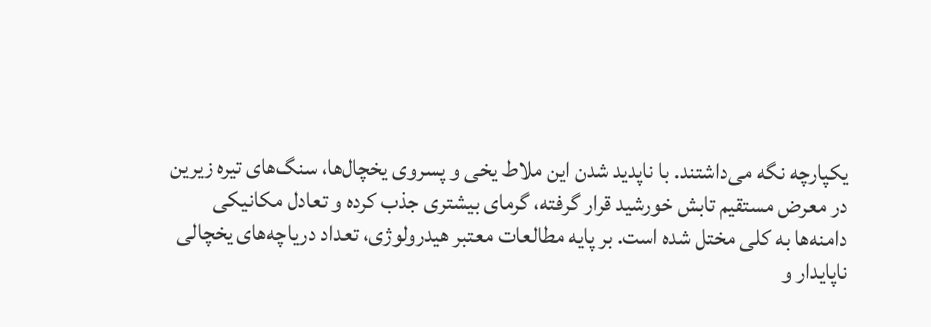یکپارچه نگه می‌داشتند. با ناپدید شدن این ملاط یخی و پسروی یخچال‌ها، سنگ‌های تیره زیرین در معرض مستقیم تابش خورشید قرار گرفته، گرمای بیشتری جذب کرده و تعادل مکانیکی دامنه‌ها به کلی مختل شده است. بر پایه مطالعات معتبر هیدرولوژی، تعداد دریاچه‌های یخچالی ناپایدار و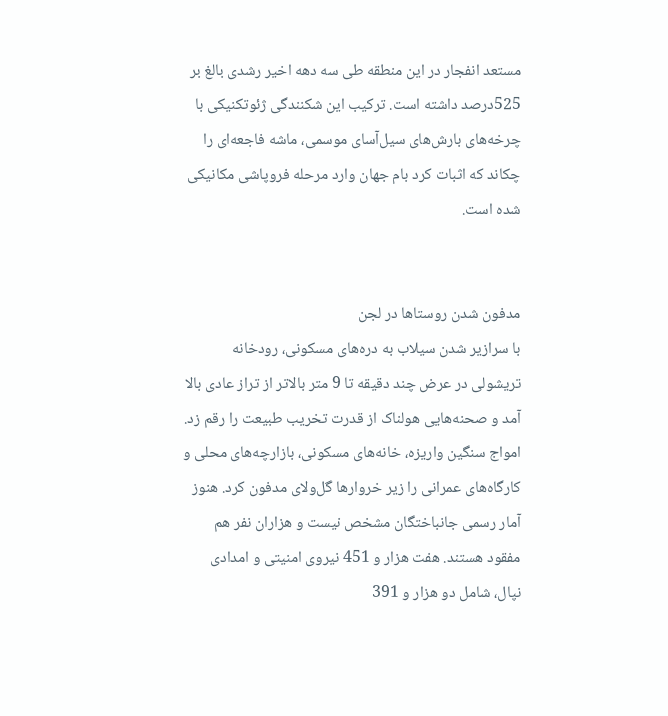مستعد انفجار در این منطقه طی سه دهه اخیر رشدی بالغ بر 525درصد داشته است. ترکیب این شکنندگی ژئوتکنیکی با چرخه‌های بارش‌های سیل‌آسای موسمی، ماشه فاجعه‌ای را چکاند که اثبات کرد بام جهان وارد مرحله فروپاشی مکانیکی شده است.


مدفون شدن روستاها در لجن
با سرازیر شدن سیلاب به دره‌های مسکونی، رودخانه تریشولی در عرض چند دقیقه تا 9 متر بالاتر از تراز عادی بالا آمد و صحنه‌هایی هولناک از قدرت تخریب طبیعت را رقم زد. امواج سنگین واریزه، خانه‌های مسکونی، بازارچه‌های محلی و کارگاه‌های عمرانی را زیر خروارها گل‌ولای مدفون کرد. هنوز آمار رسمی جانباختگان مشخص نیست و هزاران نفر هم مفقود هستند. هفت هزار و 451 نیروی امنیتی و امدادی نپال، شامل دو هزار و 391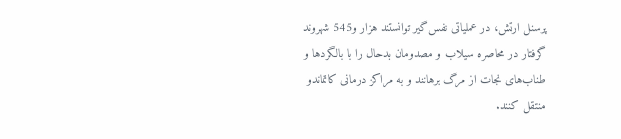پرسنل ارتش، در عملیاتی نفس‌گیر توانستند هزار و545 شهروند گرفتار در محاصره سیلاب و مصدومان بدحال را با بالگردها و طناب‌های نجات از مرگ برهانند و به مراکز درمانی کاتماندو منتقل کنند.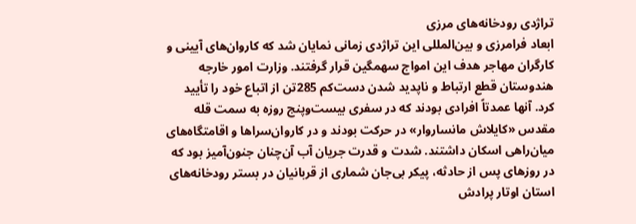تراژدی رودخانه‌های مرزی
ابعاد فرامرزی و بین‌المللی این تراژدی زمانی نمایان شد که کاروان‌های آیینی و کارگران مهاجر هدف این امواج سهمگین قرار گرفتند. وزارت امور خارجه هندوستان قطع ارتباط و ناپدید شدن دست‌کم 285تن از اتباع خود را تأیید کرد. آنها عمدتاً افرادی بودند که در سفری بیست‌وپنج روزه به سمت قله مقدس «کایلاش مانساروار» در حرکت بودند و در کاروان‌سراها و اقامتگاه‌های میان‌راهی اسکان داشتند. شدت و قدرت جریان آب آن‌چنان جنون‌آمیز بود که در روزهای پس از حادثه، پیکر بی‌جان شماری از قربانیان در بستر رودخانه‌های استان اوتار پرادش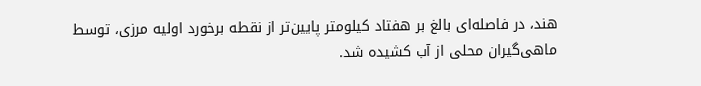هند، در فاصله‌ای بالغ بر هفتاد کیلومتر پایین‌تر از نقطه برخورد اولیه مرزی، توسط ماهی‌گیران محلی از آب کشیده شد.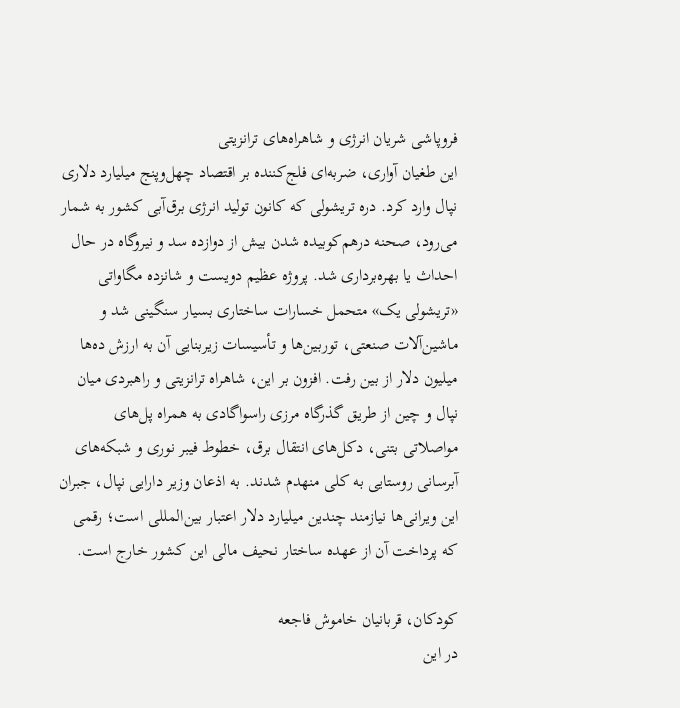فروپاشی شریان انرژی و شاهراه‌های ترانزیتی
این طغیان آواری، ضربه‌ای فلج‌کننده بر اقتصاد چهل‌وپنج میلیارد دلاری نپال وارد کرد. دره تریشولی که کانون تولید انرژی برق‌آبی کشور به شمار می‌رود، صحنه درهم‌کوبیده شدن بیش از دوازده سد و نیروگاه در حال احداث یا بهره‌برداری شد. پروژه عظیم دویست و شانزده مگاواتی «تریشولی یک» متحمل خسارات ساختاری بسیار سنگینی شد و ماشین‌آلات صنعتی، توربین‌ها و تأسیسات زیربنایی آن به ارزش ده‌ها میلیون دلار از بین رفت. افزون بر این، شاهراه ترانزیتی و راهبردی میان نپال و چین از طریق گذرگاه مرزی راسواگادی به همراه پل‌های مواصلاتی بتنی، دکل‌های انتقال برق، خطوط فیبر نوری و شبکه‌های آبرسانی روستایی به کلی منهدم شدند. به اذعان وزیر دارایی نپال، جبران این ویرانی‌ها نیازمند چندین میلیارد دلار اعتبار بین‌المللی است؛ رقمی که پرداخت آن از عهده ساختار نحیف مالی این کشور خارج است.

کودکان، قربانیان خاموش فاجعه
در این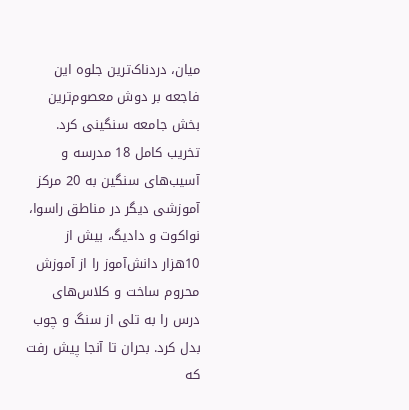میان، دردناک‌ترین جلوه این فاجعه بر دوش معصوم‌ترین بخش جامعه سنگینی کرد. تخریب کامل 18 مدرسه و آسیب‌های سنگین به 20 مرکز آموزشی دیگر در مناطق راسوا، نواکوت و دادیگ، بیش از 10هزار دانش‌آموز را از آموزش محروم ساخت و کلاس‌های درس را به تلی از سنگ و چوب بدل کرد. بحران تا آنجا پیش رفت که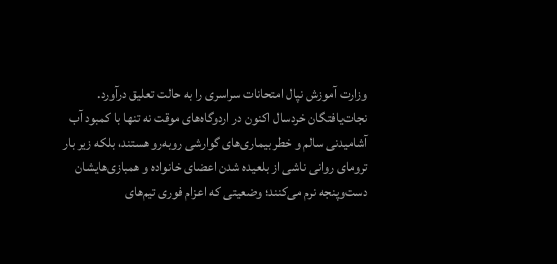وزارت آموزش نپال امتحانات سراسری را به حالت تعلیق درآورد. نجات‌یافتگان خردسال اکنون در اردوگاه‌های موقت نه تنها با کمبود آب آشامیدنی سالم و خطر بیماری‌های گوارشی روبه‌رو هستند، بلکه زیر بار ترومای روانی ناشی از بلعیده شدن اعضای خانواده و همبازی‌هایشان دست‌وپنجه نرم می‌کنند؛ وضعیتی که اعزام فوری تیم‌های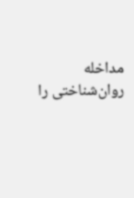مداخله روان‌شناختی را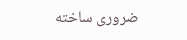ضروری ساخته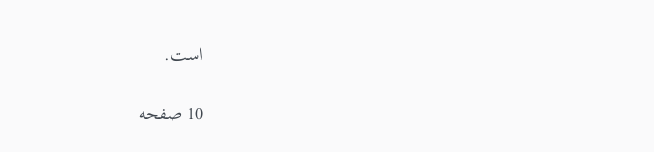است.


10 صفحه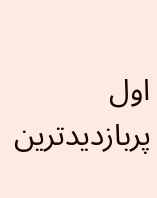اول
پربازدیدترین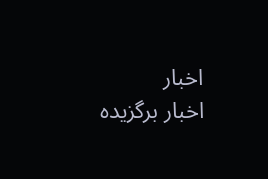اخبار
اخبار برگزیده